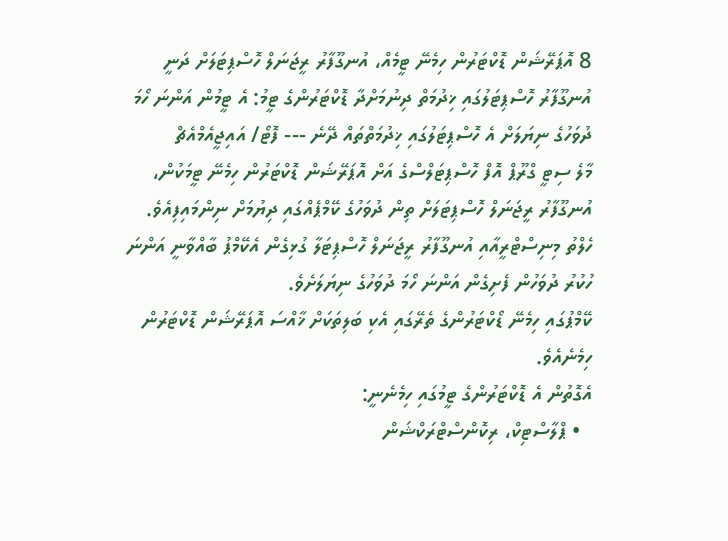8 އޮޕަރޭޝަން ޑޮކްޓަރުން ހިމެނޭ ޓީމެއް، އުނގޫފާރު ރީޖަނަލް ހޮސްޕިޓަލަށް ދަނީ
އުނގޫފާރު ހޮސްޕިޓަލުގައި ޚިދުމަތް ދިނުމަށްދާ ޑޮކްޓަރުންގެ ޓީމު: އެ ޓީމުން އަންނަ ހޯމަ ދުވަހުގެ ނިޔަލަށް އެ ހޮސްޕިޓަލުގައި ޚިދުމަތްތައް ދޭނެ --- ފޮޓޯ/ އައިޖީއެމްއެޗް
މާލެ ސިޓީ ގްރޫޕް އޮފް ހޮސްޕިޓަލްސްގެ އަށް އޮޕަރޭޝަން ޑޮކްޓަރުން ހިމެނޭ ޓީމަކުން، އުނގޫފާރު ރީޖަނަލް ހޮސްޕިޓަލަށް ތިން ދުވަހުގެ ކޭމްޕެއްގައި ދިޔުމަށް ނިންމައިފިއެވެ.
ހެލްތު މިނިސްޓްރީއާއި އުނގޫފާރު ރީޖަނަލް ހޮސްޕިޓަލާ ގުޅިގެން އެކޭމްޕު ބާއްވާނީ އަންނަ ހުކުރު ދުވަހުން ފެށިގެން އަންނަ ހޯމަ ދުވަހުގެ ނިޔަލަށެވެ.
ކޭމްޕުގައި ހިމެނޭ ޑޯކްޓަރުންގެ ތެރޭގައި އެކި ބަލިތަކަށް ޚާއްސަ އޮޕަރޭޝަން ޑޮކްޓަރުން ހިމެނެއެވެ.
އެގޮތުން އެ ޑޮކްޓަރުންގެ ޓީމުގައި ހިމެނެނީ:
  • ޕްލާސްޓިކް، ރިކޮންސްޓްރަކްޝަން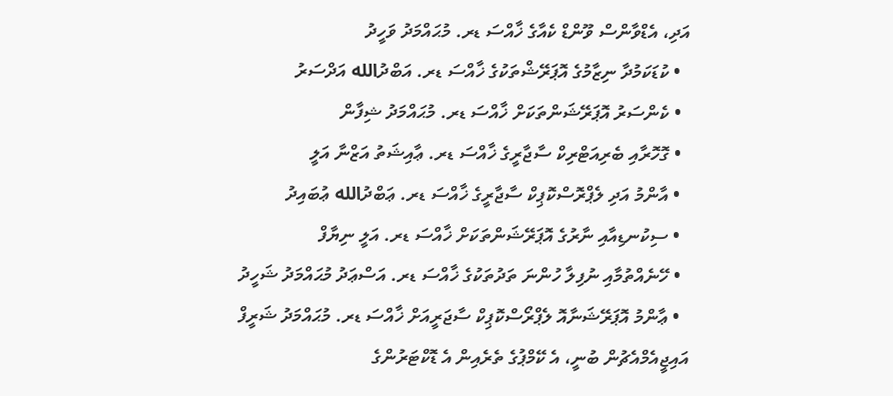އަދި، އެޑްވާންސް ވޫންޑް ކެއާގެ ޚާއްސަ ޑރ. މުޙައްމަދު ވަހީދު
  • ކުޑަކަމުދާ ނިޒާމުގެ އޮޕަރޭޝްތަކުގެ ޚާއްސަ ޑރ. އަބްދުالله އަދްސަރު
  • ކެންސަރު އޮޕަރޭޝަންތަކަށް ޚާއްސަ ޑރ. މުޙައްމަދު ޝިފާން
  • ގޮހޮރާއި ބެރިއަޓްރިކް ސާޖާރީގެ ޚާއްސަ ޑރ. ޢާއިޝަތު އަޒްނާ އަލީ
  • އާންމު އަދި ލެޕްރޮސްކޮޕިކް ސާޖާރީގެ ޚާއްސަ ޑރ. ޢަބްދުالله ޢުބައިދު
  • ސިކުނޑިއާއި ނާރުގެ އޮޕަރޭޝަންތަކަށް ޚާއްސަ ޑރ. އަލީ ނިޔާފް
  • ހޭނެއްތުމާއި ނުފިލާ ހުންނަ ތަދުތަކުގެ ޚާއްސަ ޑރ. އަސްޢަދު މުޙައްމަދު ޝަހީދު
  • ޢާންމު އޮޕަރޭޝަނާއޮ ލެޕްރޯސްކޮޕިކް ސާޖަރީއަށް ޚާއްސަ ޑރ. މުޙައްމަދު ޝަރީފް
އައިޖީއެމްއެޗުން ބުނީ، އެ ކޭމްޕުގެ ތެރެއިން އެ ޑޮކްޓަރުންގެ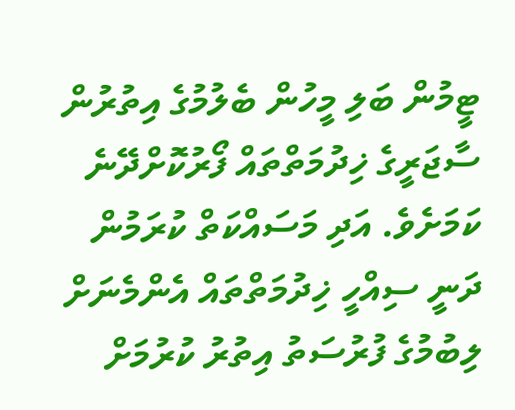ޓީމުން ބަލި މީހުން ބެލުމުގެ އިތުރުން ސާޖަރީގެ ޚިދުމަތްތައް ފޯރުކޮށްދޭނެ ކަމަށެވެ. އަދި މަސައްކަތް ކުރަމުން ދަނީ ސިއްހީ ޚިދުމަތްތައް އެންމެނަށް ލިބުމުގެ ފުރުސަތު އިތުރު ކުރުމަށް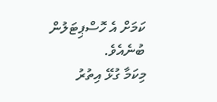ކަމަށް އެ ހޮސްޕިޓަލުން ބުނެއެވެ.
މިކަމާ ގުޅޭ އިތުރު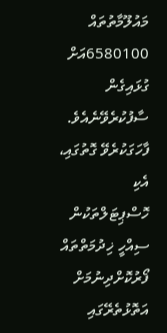މައުލޫމާތުތައް 6580100އަށް ގުޅައިގެން ސާފުކުރެވޭނެއެވެ.
ފާހަގަކުރެވޭ ގޮތުގައި، އެކި ހޮސްޕިޓަލްތަކުން ސިއްހީ ޚިދުމަތްތައް ފޯރުކޮށްދިނުމަށް އަތޮޅުތެރޭގައި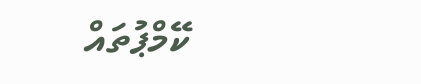ކޭމްޕުތައް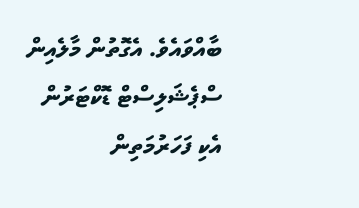ބާއްވައެވެ. އެގޮތުން މާލެއިން ސްޕެޝަލިސްޓް ޑޮކްޓަރުން އެކި ފަހަރުމަތިން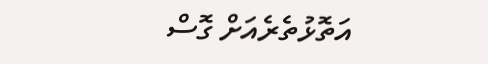އަތޮޅުތެރެއަށް ގޮސް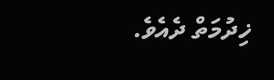ޚިދުމަތް ދެއެވެ.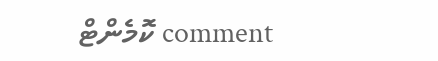comment ކޮމެންޓް